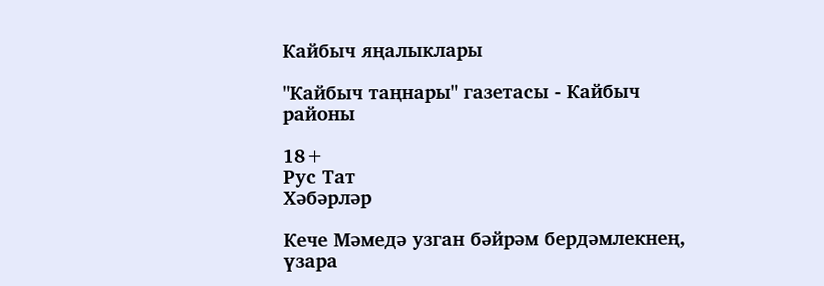Кайбыч яңалыклары

"Кайбыч таңнары" газетасы - Кайбыч районы

18+
Рус Тат
Хәбәрләр

Кече Мәмедә узган бәйрәм бердәмлекнең, үзара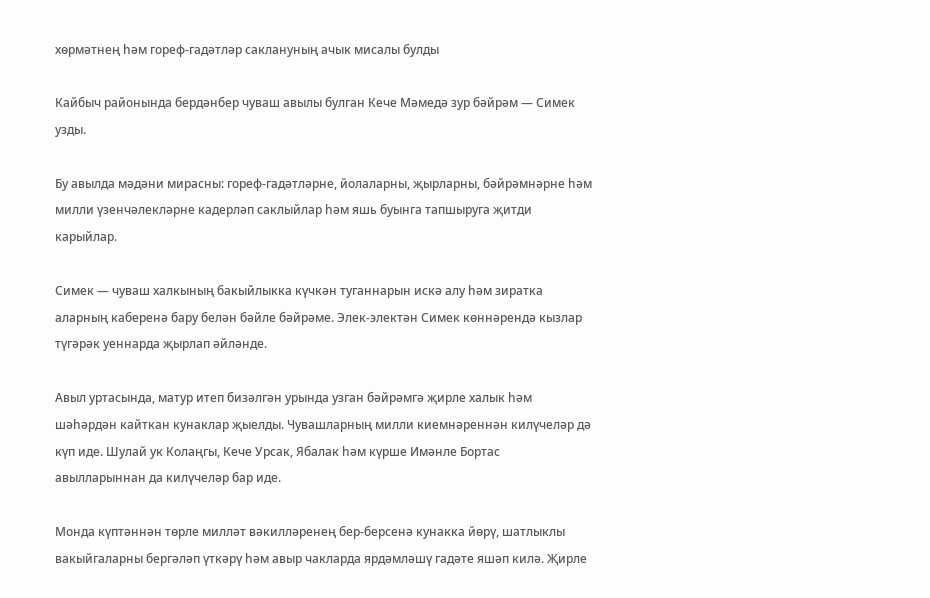хөрмәтнең һәм гореф-гадәтләр саклануның ачык мисалы булды

Кайбыч районында бердәнбер чуваш авылы булган Кече Мәмедә зур бәйрәм — Симек узды.

Бу авылда мәдәни мирасны: гореф-гадәтләрне, йолаларны, җырларны, бәйрәмнәрне һәм милли үзенчәлекләрне кадерләп саклыйлар һәм яшь буынга тапшыруга җитди карыйлар.

Симек — чуваш халкының бакыйлыкка күчкән туганнарын искә алу һәм зиратка аларның каберенә бару белән бәйле бәйрәме. Элек-электән Симек көннәрендә кызлар түгәрәк уеннарда җырлап әйләнде.

Авыл уртасында, матур итеп бизәлгән урында узган бәйрәмгә җирле халык һәм шәһәрдән кайткан кунаклар җыелды. Чувашларның милли киемнәреннән килүчеләр дә күп иде. Шулай ук Колаңгы, Кече Урсак, Ябалак һәм күрше Имәнле Бортас авылларыннан да килүчеләр бар иде.

Монда күптәннән төрле милләт вәкилләренең бер-берсенә кунакка йөрү, шатлыклы вакыйгаларны бергәләп үткәрү һәм авыр чакларда ярдәмләшү гадәте яшәп килә. Җирле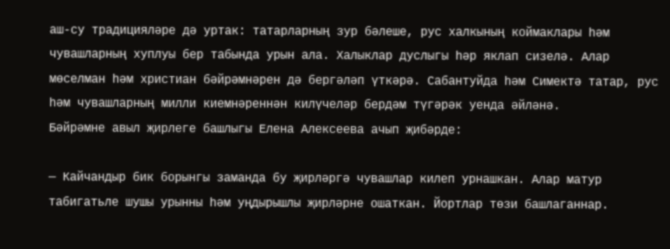аш-су традицияләре дә уртак: татарларның зур бәлеше, рус халкының коймаклары һәм чувашларның хуплуы бер табында урын ала. Халыклар дуслыгы һәр яклап сизелә. Алар мөселман һәм христиан бәйрәмнәрен дә бергәләп үткәрә. Сабантуйда һәм Симектә татар, рус һәм чувашларның милли киемнәреннән килүчеләр бердәм түгәрәк уенда әйләнә.
Бәйрәмне авыл җирлеге башлыгы Елена Алексеева ачып җибәрде:

— Кайчандыр бик борынгы заманда бу җирләргә чувашлар килеп урнашкан. Алар матур табигатьле шушы урынны һәм уңдырышлы җирләрне ошаткан. Йортлар төзи башлаганнар.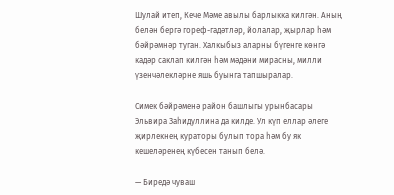Шулай итеп, Кече Мәме авылы барлыкка килгән. Аның белән бергә гореф-гадәтләр, йолалар, җырлар һәм бәйрәмнәр туган. Халкыбыз аларны бүгенге көнгә кадәр саклап килгән һәм мәдәни мирасны, милли үзенчәлекләрне яшь буынга тапшыралар.

Симек бәйрәменә район башлыгы урынбасары Эльвира Заһидуллина да килде. Ул күп еллар әлеге җирлекнең кураторы булып тора һәм бу як кешеләренең күбесен танып белә.

— Биредә чуваш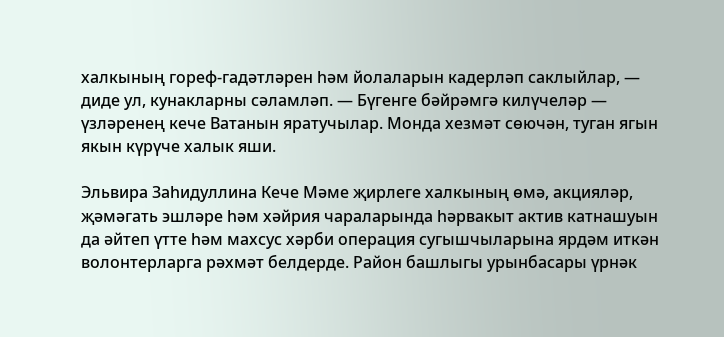халкының гореф-гадәтләрен һәм йолаларын кадерләп саклыйлар, — диде ул, кунакларны сәламләп. — Бүгенге бәйрәмгә килүчеләр — үзләренең кече Ватанын яратучылар. Монда хезмәт сөючән, туган ягын якын күрүче халык яши.

Эльвира Заһидуллина Кече Мәме җирлеге халкының өмә, акцияләр, җәмәгать эшләре һәм хәйрия чараларында һәрвакыт актив катнашуын да әйтеп үтте һәм махсус хәрби операция сугышчыларына ярдәм иткән волонтерларга рәхмәт белдерде. Район башлыгы урынбасары үрнәк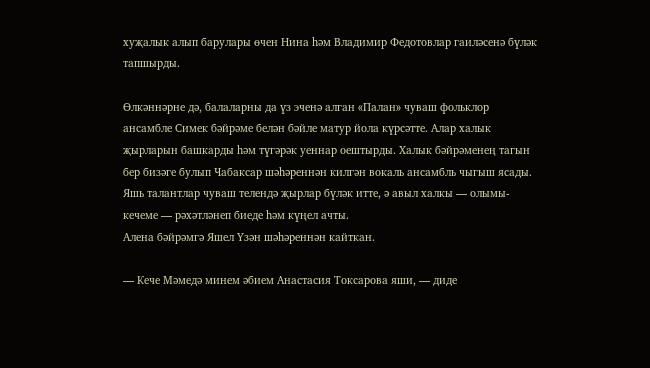хуҗалык алып барулары өчен Нина һәм Владимир Федотовлар гаиләсенә бүләк тапшырды.

Өлкәннәрне дә, балаларны да үз эченә алган «Палан» чуваш фольклор ансамбле Симек бәйрәме белән бәйле матур йола күрсәтте. Алар халык җырларын башкарды һәм түгәрәк уеннар оештырды. Халык бәйрәменең тагын бер бизәге булып Чабаксар шәһәреннән килгән вокаль ансамбль чыгыш ясады. Яшь талантлар чуваш телендә җырлар бүләк итте, ә авыл халкы — олымы-кечеме — рәхәтләнеп биеде һәм күңел ачты.
Алена бәйрәмгә Яшел Үзән шәһәреннән кайткан.

— Кече Мәмедә минем әбием Анастасия Токсарова яши, — диде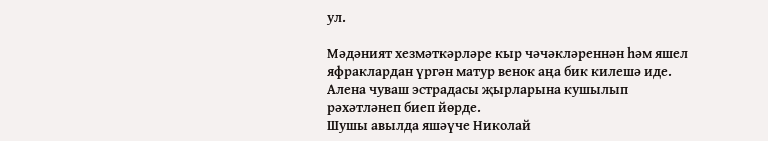ул.

Мәдәният хезмәткәрләре кыр чәчәкләреннән һәм яшел яфраклардан үргән матур венок аңа бик килешә иде. Алена чуваш эстрадасы җырларына кушылып рәхәтләнеп биеп йөрде.
Шушы авылда яшәүче Николай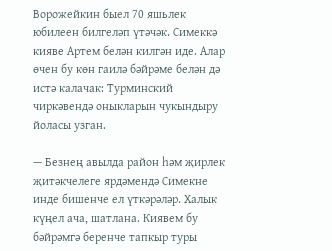Ворожейкин быел 70 яшьлек юбилеен билгеләп үтәчәк. Симеккә кияве Артем белән килгән иде. Алар өчен бу көн гаилә бәйрәме белән дә истә калачак: Турминский чиркәвендә оныкларын чукындыру йоласы узган.

— Безнең авылда район һәм җирлек җитәкчелеге ярдәмендә Симекне инде бишенче ел үткәрәләр. Халык күңел ача, шатлана. Киявем бу бәйрәмгә беренче тапкыр туры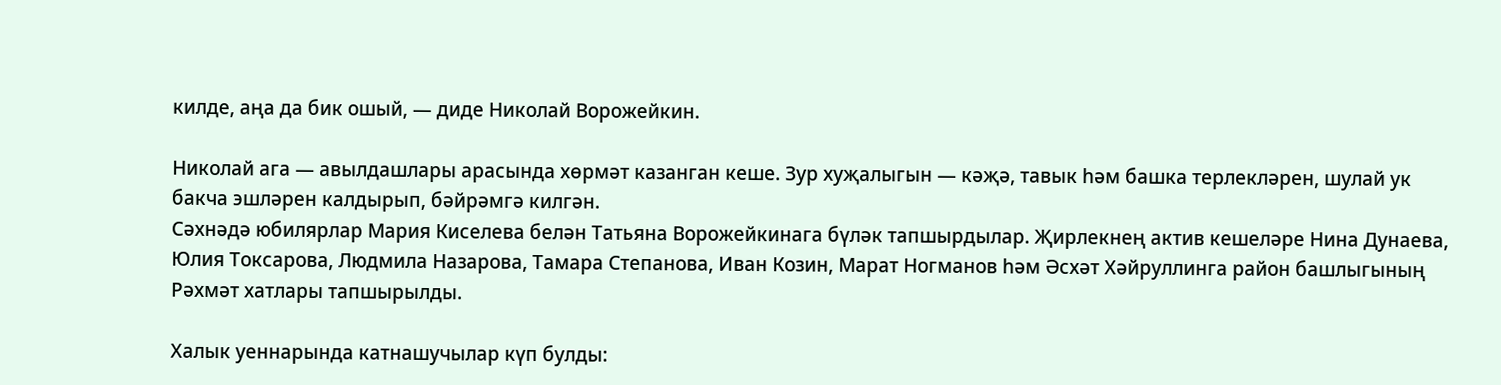килде, аңа да бик ошый, — диде Николай Ворожейкин.

Николай ага — авылдашлары арасында хөрмәт казанган кеше. Зур хуҗалыгын — кәҗә, тавык һәм башка терлекләрен, шулай ук бакча эшләрен калдырып, бәйрәмгә килгән.
Сәхнәдә юбилярлар Мария Киселева белән Татьяна Ворожейкинага бүләк тапшырдылар. Җирлекнең актив кешеләре Нина Дунаева, Юлия Токсарова, Людмила Назарова, Тамара Степанова, Иван Козин, Марат Ногманов һәм Әсхәт Хәйруллинга район башлыгының Рәхмәт хатлары тапшырылды.

Халык уеннарында катнашучылар күп булды: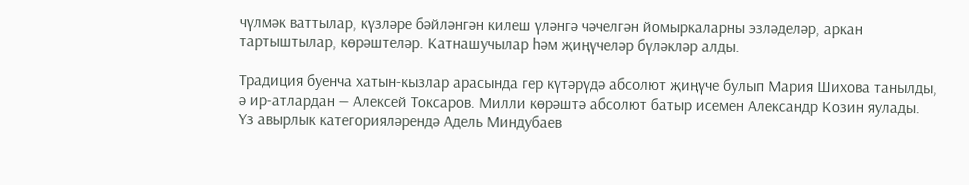чүлмәк ваттылар, күзләре бәйләнгән килеш үләнгә чәчелгән йомыркаларны эзләделәр, аркан тартыштылар, көрәштеләр. Катнашучылар һәм җиңүчеләр бүләкләр алды.

Традиция буенча хатын-кызлар арасында гер күтәрүдә абсолют җиңүче булып Мария Шихова танылды, ә ир-атлардан — Алексей Токсаров. Милли көрәштә абсолют батыр исемен Александр Козин яулады. Үз авырлык категорияләрендә Адель Миндубаев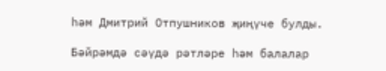һәм Дмитрий Отпушников җиңүче булды.

Бәйрәмдә сәүдә рәтләре һәм балалар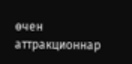өчен аттракционнар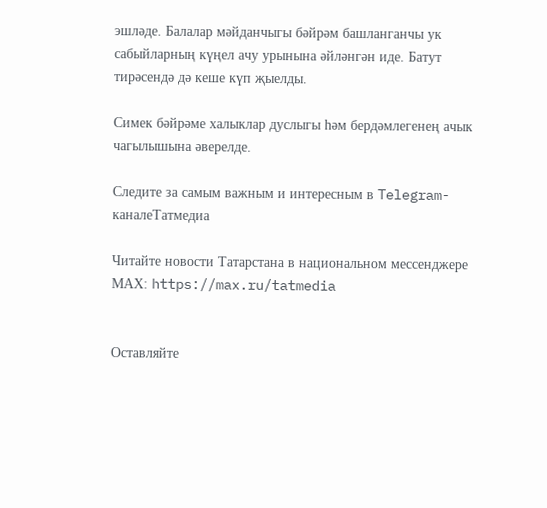эшләде. Балалар мәйданчыгы бәйрәм башланганчы ук сабыйларның күңел ачу урынына әйләнгән иде. Батут тирәсендә дә кеше күп җыелды.

Симек бәйрәме халыклар дуслыгы һәм бердәмлегенең ачык чагылышына әверелде.

Следите за самым важным и интересным в Telegram-каналеТатмедиа

Читайте новости Татарстана в национальном мессенджере MАХ: https://max.ru/tatmedia


Оставляйте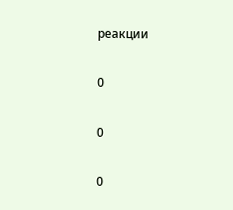реакции

0

0

0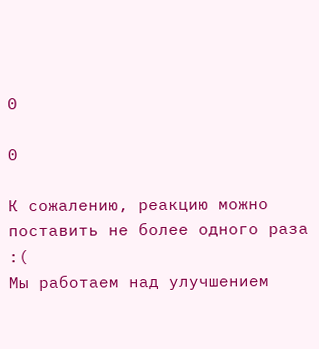0

0

К сожалению, реакцию можно поставить не более одного раза :(
Мы работаем над улучшением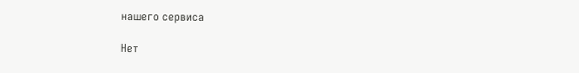нашего сервиса

Нет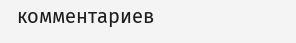комментариев